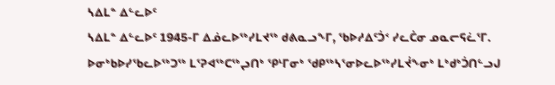ᓴᐃᒪᓐ ᐃᓪᓚᐅᑦ
ᓴᐃᒪᓐ ᐃᓪᓚᐅᑦ 1945-ᒥ ᐃᓅᓚᐅᖅᓯᒪᔪᖅ ᑯᕕᓇᓗᖕᒥ, ᖃᐅᓱᐃᑦᑑᑉ ᓯᓚᑖᓂ ᓄᓇᓕᕋᓛᕐᒥ. ᐅᓂᒃᑲᐅᓯᖃᓚᐅᖅᑐᖅ ᒪᕐᕈᐊᖅᑕᖅᖢᑎᒃ ᕿᒻᒥᓂᒃ ᖁᑭᖅᓴᕐᓂᐅᓚᐅᖅᓯᒪᔫᖕᓂᒃ ᒪᒃᑯᒃᑑᑎᓪᓗᒍ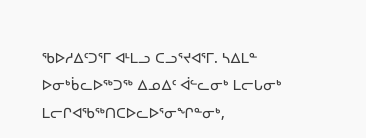ᖃᐅᓱᐃᑦᑐᕐᒥ ᐊᒻᒪᓗ ᑕᓗᕐᔪᐊᕐᒥ. ᓴᐃᒪᓐ ᐅᓂᒃᑳᓚᐅᖅᑐᖅ ᐃᓄᐃᑦ ᐋᓪᓚᓂᒃ ᒪᓕᒐᓂᒃ ᒪᓕᒋᐊᖃᖅᑎᑕᐅᓚᐅᕐᓂᖏᓐᓂᒃ,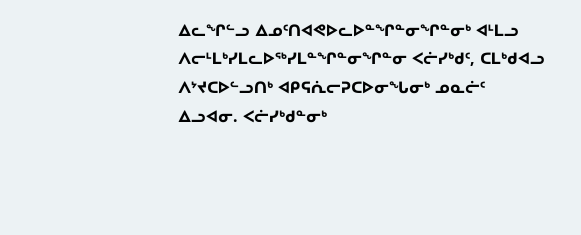ᐃᓚᖏᓪᓗ ᐃᓄᑦᑎᐊᕙᐅᓚᐅᓐᖏᓐᓂᖏᓐᓂᒃ ᐊᒻᒪᓗ ᐱᓕᒻᒪᒃᓯᒪᓚᐅᖅᓯᒪᓐᖏᓐᓂᖏᓐᓂ ᐸᓖᓯᒃᑯᑦ, ᑕᒪᒃᑯᐊᓗ ᐱᔾᔪᑕᐅᓪᓗᑎᒃ ᐊᑭᕋᕇᓕᕈᑕᐅᓂᖓᓂᒃ ᓄᓇᓖᑦ ᐃᓗᐊᓂ. ᐸᓖᓯᒃᑯᓐᓂᒃ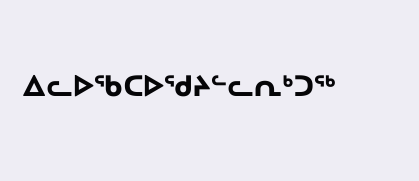ᐃᓚᐅᖃᑕᐅᖁᔨᓪᓚᕆᒃᑐᖅ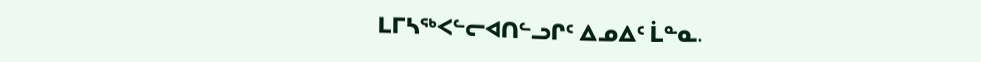ᒪᒥᓴᖅᐸᓪᓕᐊᑎᓪᓗᒋᑦ ᐃᓄᐃᑦ ᒫᓐᓇ.